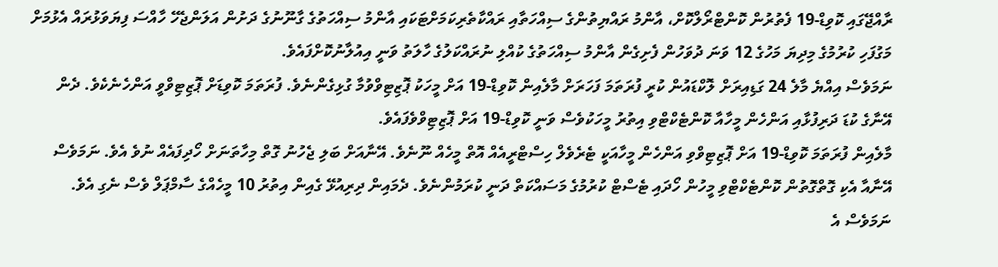ރާއްޖޭގައި ކޮވިޑް-19 ފެތުރުން ކޮންޓްރޯލްކޮށް، އާންމު ރައްޔިތުންގެ ސިއްހަތާއި ރައްކާތެރިކަމަށްޓަކައި އާންމު ސިއްހަތުގެ ގާނޫނުގެ ދަށުން އަލަންޖެހޭ ހާއްސަ ފިޔަވަޅުރައް އެޅުމަށް މަގުފަހި ކުރުމުގެ މިދިޔަ މަހުގެ 12 ވަނަ ދުވަހުން ފެށިގެން އާންމު ސިއްހަތުގެ ކުއްލި ނުރައްކަލުގެ ހާލަތު ވަނީ އިއުލާނުކޮށްފައެވެ.
ނަމަވެސް އިއްޔެ މާލެ 24 ގަޑިއިރަށް ލޮކްޑައުން ކުރީ ފުރަތަމަ ފަހަރަށް މާލެއިން ކޮވިޑް-19 އަށް މީހަކު ޕޮޒިޓިވްވުމާ ގުޅިގެންނެވެ. ފުރަތަމަ ކޮވިޑަށް ޕޮޒިޓިވްވީ އަންހެނެކެވެ. ދެން އޭނާގެ ކުޑަ ދަރިފުޅާއި އަންހެން މީހާއާ ކޮންޓެކްޓްވި އިތުރު މީހަކުވެސް ވަނީ ކޮވިޑް-19 އަށް ޕޮޒިޓިވްވެފައެވެ.
މާލެއިން ފުރަތަމަ ކޮވިޑް-19 އަށް ޕޮޒިޓިވްވި އަންހެން މީހާއަކީ ޓެރެވެލް ހިސްޓްރީއެއް އޮތް މީހެއް ނޫނެވެ. އޭނާއަށް ބަލި ޖެހުނު ގޮތް މިހާތަނަށް ހޯދިފައެއް ނުވެ އެވެ. ނަމަވެސް އޭނާއާ އެކި ގޮތްގޮތުން ކޮންޓެކްޓްވި މީހުން ހޯދައި ޓެސްޓް ކުރުމުގެ މަސައްކަތް ދަނީ ކުރަމުންނެވެ. ދެމައިން ދިރިއުޅޭ ގެއިން އިތުރު 10 މީހެއްގެ ސާމްޕަލް ވެސް ނެގި އެވެ. ނަމަވެސް އެ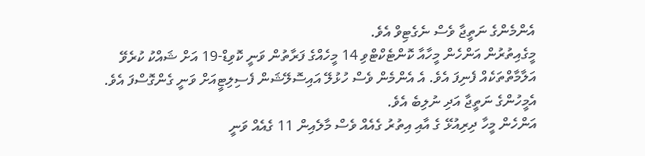އެންމެންގެ ނަތީޖާ ވެސް ނެގެޓިވް އެވެ.
މީގެއިތުރުން އަންހެން މީހާއާ ކޮންޓެކްޓްވި 14 މީހެއްގެ ފަރާތުން ވަނީ ކޮވިޑް-19 އަށް ޝައްކު ކުރެވޭ އަލާމާތްތަކެއް ފެނިފަ އެވެ. އެ އެންމެން ވެސް ހުޅުލޭ އައިސޮލޭޝަން ފެސިލިޓީއަށް ވަނީ ގެންގޮސްފަ އެވެ. އެމީހުންގެ ނަތީޖާ އަދި ނުލިބެ އެވެ.
އަންހެން މީހާ ދިރިއުޅޭ ގެ އާއި އިތުރު ގެއެއް ވެސް މާލެއިން 11 ގެއެއް ވަނީ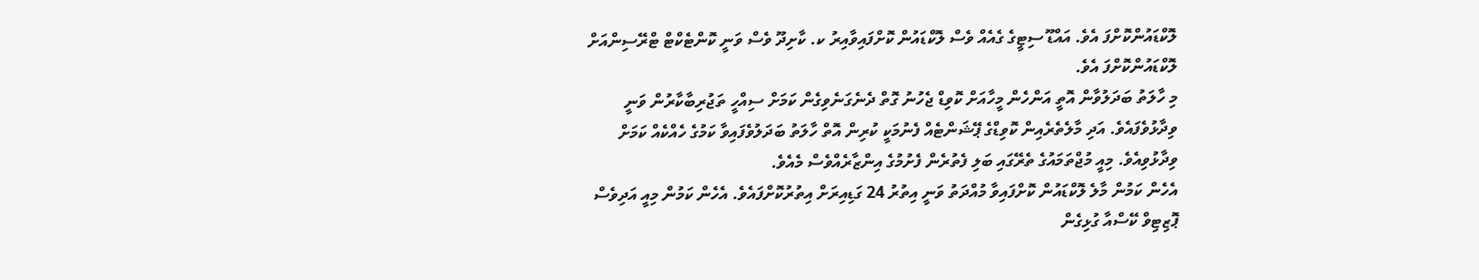ލޮކްޑައުންކޮށްފަ އެވެ. އައްޑޫ ސިޓީގެ ގެއެއް ވެސް ލޮކްޑައުން ކޮށްފައިވާއިރު ކ. ކާށިދޫ ވެސް ވަނީ ކޮންޓެކްޓް ޓްރޭސިންއަށް ލޮކްޑައުންކޮށްފަ އެވެ.
މި ހާލަތު ބަދަލުވާން އޮތީ އަންހެން މީހާއަށް ކޮވިޑް ޖެހުނު ގޮތް ދެނެގަނެވިގެން ކަމަށް ސިއްހީ ތަޖުރިބާކާރުން ވަނީ ވިދާޅުވެފައެވެ. އަދި މާލެތެރެއިން ކޮވިޑްގެ ޕޭޝަންޓެއް ފެނުމަކީ ކުރިން އޮތް ހާލަތު ބަދަލުވެފައިވާ ކަމުގެ ހެއްކެއް ކަމަށް ވިދާޅުވިއެވެ. މިއީ މުޖްތަމައުގެ ތެރޭގައި ބަލި ފެތުރެން ފެށުމުގެ އިންޒާރެއްވެސް މެއެވެ.
އެހެން ކަމުން މާލެ ލޮކްޑައުން ކޮށްފައިވާ މުއްދަތު ވަނީ އިތުރު 24 ގަޑިއިރަށް އިތުރުކޮށްފައެވެ. އެހެން ކަމުން މިއީ އަދިވެސް ޕޮޒިޓިވް ކޭސްއާ ގުޅިގެން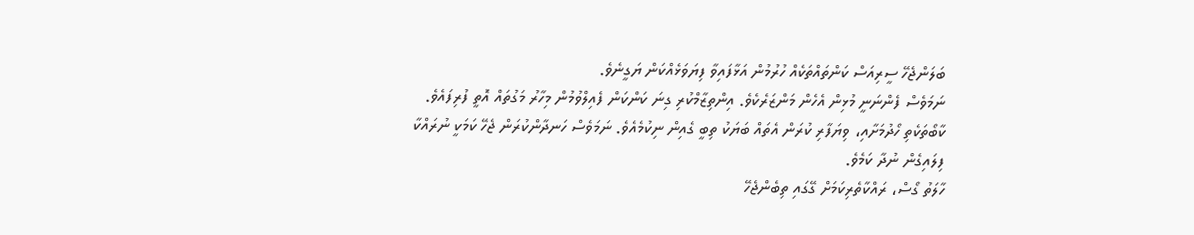ބަލަންޖެހޭ ސީރިއަސް ކަންތައްތަކެއް ހުރުމުން އަޅާފައިވާ ފިޔަވަޅެއްކަން ޔަގީނެވެ.
ނަމަވެސް ފެންނަނީ މުޅިން އެހެން މަންޒަރެކެވެ. އިންތިޒާމްކުރި ގިނަ ކަންކަން ފެއިލްވުމުން މިހާރު މަގުތައް އޮތީ ފުރިފައެވެ. ކާބޯތަކެތި ހޯދުމަށާއި، ވިޔަފާރި ކުރަން އެތައް ބަޔަކު ތިބީ ގެއިން ނިކުމެއެވެ. ނަމަވެސް ހަނދާންކުރަން ޖެހޭ ކަމަކީ ނުރައްކާ ފިލައިގެން ނުދާ ކަމެވެ.
ހާލަތު ގޯސް، ރައްކާތެރިކަމަށް ގޭގައި ތިބެންޖެހޭ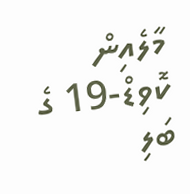މާލެއިން ކޮވިޑް-19 ގެ ބަލި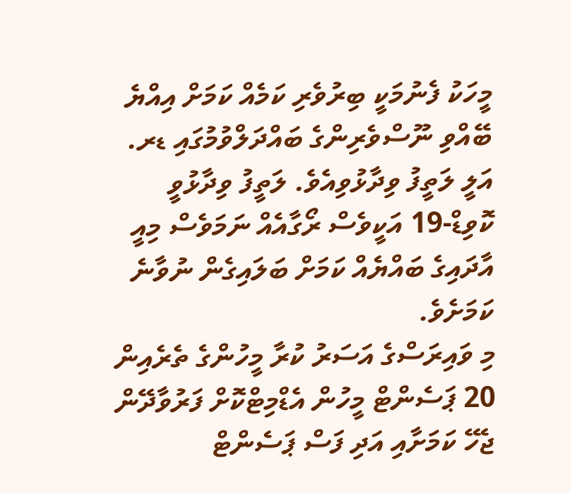މީހަކު ފެނުމަކީ ބިރުވެރި ކަމެއް ކަމަށް އިއްޔެ ބޭއްވި ނޫސްވެރިންގެ ބައްދަލްވުމުގައި ޑރ. އަލީ ލަތީފު ވިދާޅުވިއެވެ. ލަތީފު ވިދާޅުވީ ކޮވިޑް-19 އަކީވެސް ރޯގާއެއް ނަމަވެސް މިއީ އާދައިގެ ބައްޔެއް ކަމަށް ބަލައިގެން ނުވާނެ ކަމަށެވެ.
މި ވައިރަސްގެ އަސަރު ކުރާ މީހުންގެ ތެރެއިން 20 ޕަސެންޓް މީހުން އެޑްމިޓްކޮށް ފަރުވާދޭން ޖެހޭ ކަމަށާއި އަދި ފަސް ޕަސެންޓް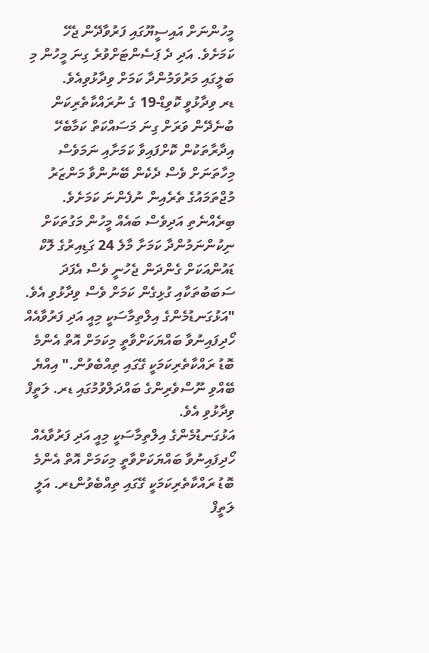މީހުންނަށް އައިސީޔޫގައި ފަރުވާދޭން ޖެހޭ ކަމަށެވެ. އަދި ދެ ޕަސެންޓަށްވުރެ ގިނަ މީހުން މި ބަލީގައި މަރުވަމުންދާ ކަމަށް ވިދާޅުވިއެވެ.
ޑރ ވިދާޅުވީ ކޮވިޑް-19 ގެ ނުރައްކާތެރިކަން ބުނެދޭން ވަރަށް ގިނަ މަސައްކަތް ކަމާބެހޭ އިދާރާތަކުން ކޮށްފައިވާ ކަމަށާއި ނަމަވެސް މިހާތަނަށް ވެސް ދެކެން ބޭނުންވާ މަންޒަރު މުޖްތަމައުގެ ތެރެއިން ނުފެންނަ ކަމަށެވެ. ބިރެއްނެތި އަދިވެސް ބައެއް މީހުން މަގުތަކަށް ނިކުންނަމުންދާ ކަމަށާ މާލެ 24 ގަޑިއިރުގެ ލޮކް ޑައުންއަކަށް ގެންދަން ޖެހުނީ ވެސް އެފަދަ ސަބަބުތަކާއި ގުޅިގެން ކަމަށް ވެސް ވިދާޅުވި އެވެ.
"އަޅުގަނޑުމެންގެ އިލްތިމާސަކީ މިއީ އަދި ފަރުވާއެއް ހޯދިފައިނުވާ ބައްޔަކަށްވާތީ މިކަމަށް އޮތް އެންމެ ބޮޑު ރައްކާތެރިކަމަކީ ގޭގައި ތިއްބެވުން." އިއްޔެ ބޭއްވި ނޫސްވެރިންގެ ބައްދަލްވުމުގައި ޑރ. ލަތީފް ވިދާޅުވި އެވެ.
އަޅުގަނޑުމެންގެ އިލްތިމާސަކީ މިއީ އަދި ފަރުވާއެއް ހޯދިފައިނުވާ ބައްޔަކަށްވާތީ މިކަމަށް އޮތް އެންމެ ބޮޑު ރައްކާތެރިކަމަކީ ގޭގައި ތިއްބެވުންޑރ. އަލީ ލަތީފް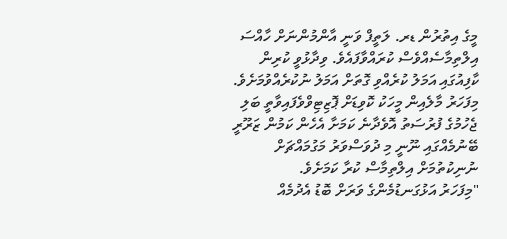މީގެ އިތުރުން ޑރ. ލަތީފް ވަނީ އާންމުންނަށް ހާއްސަ އިލްތިމާސެއްވެސް ކުރައްވާފައެވެ. ވިދާޅުވީ ކުރިން ކާފިއުގައި އަމަލު ކުރެއްވި ގޮތަށް އަމަލު ނުކުރެއްވުމަށެވެ.
މިފަހަރު މާލެއިން މީހަކު ކޮވިޑަށް ޕޮޒިޓިވްވެފައިވާތީ ބަލި ޖެހުމުގެ ފުރުސަތު އޮވެދާނެ ކަމަށާ އެހެން ކަމުން ޒަރޫރީ ބޭނުމެއްގައި ނޫނީ މި ދުވަސްވަރު މަގުމައްޗަށް ނުނިކުތުމަށް އިލްތިމާސް ކުރާ ކަމަށެވެ.
"މިފަހަރު އަޅުގަނޑުމެންގެ ވަރަށް ބޮޑު އެދުމެއް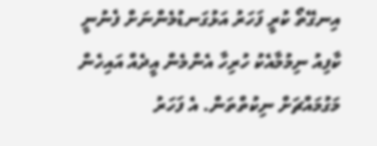އިނގޭތޯ ކުރީ ފަހަރު އަޅުގަނޑުމެންނަށް ފެނުނީ ކާފިއު ނިމުމާއެކު ހުރިހާ އެންމެން އީދެއް އައިހެން މަގުމައްޗަށް ނިކުތްތަން. އެ ފަހަރު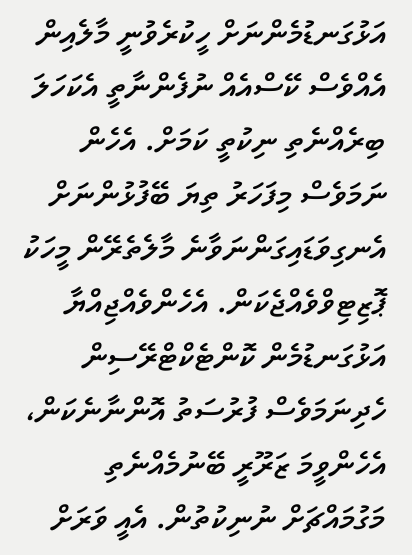އަޅުގަނޑުމެންނަށް ހީކުރެވުނީ މާލެއިން އެއްވެސް ކޭސްއެއް ނުފެންނާތީ އެކަހަލަ ބިރެއްނެތި ނިކުތީ ކަމަށް. އެހެން ނަމަވެސް މިފަހަރު ތިޔަ ބޭފުޅުންނަށް އެނގިވަޑައިގަންނަވާނެ މާލެތެރޭން މީހަކު ޕޮޒިޓިވްވެއްޖެކަން. އެހެންވެއްޖިއްޔާ އަޅުގަނޑުމެން ކޮންޓެކްޓްރޭސިން ހެދިނަމަވެސް ފުރުސަތު އޮންނާނެކަން، އެހެންވީމަ ޒަރޫރީ ބޭނުމެއްނެތި މަގުމައްޗަށް ނުނިކުތުން. އެއީ ވަރަށް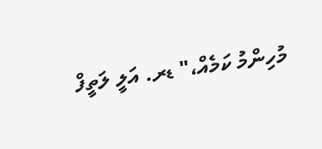މުހިންމު ކަމެއް،" ޑރ. އަލީ ލަތީފް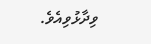ވިދާޅުވިއެވެ.